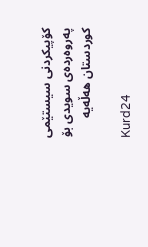کۆپیکردنی سیستێمی پەروەردەی سویدی بۆ کوردستان هەڵەیە

Kurd24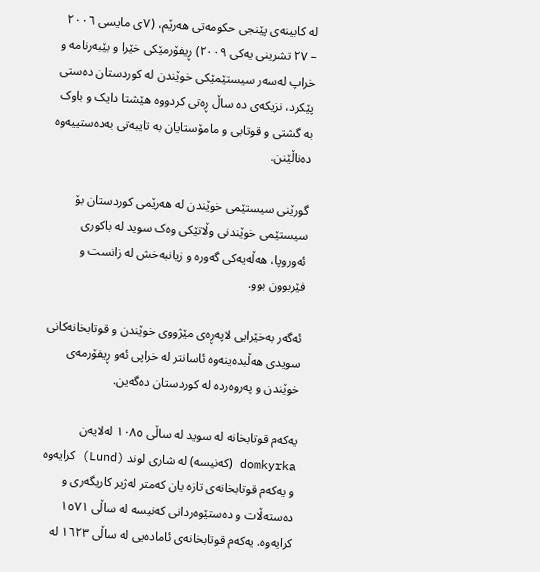لە کابینەی پێنجی حکومەتی هەرێم، (٧ی مایسی ٢٠٠٦ – ٢٧ تشرینی یەکی ٢٠٠٩) ڕیفۆرمێکی خێرا و بێبەرنامە و خراپ لەسەر سیستێمێکی خوێندن لە کوردستان دەستی پێکرد، نزیکەی دە ساڵ ڕەتی کردووە هێشتا دایک و باوک بە گشتی و قوتابی و مامۆستایان بە تایبەتی بەدەستییەوە دەناڵێنن.

گورێنی سیستێمی خوێندن لە هەرێمی کوردستان بۆ سیستێمی خوێندنی وڵاتێکی وەک سوید لە باکوری ئەوروپا، هەڵەیەکی گەورە و زیانبەخش لە زانست و فێربوون بوو.

ئەگەر بەخێرایی لاپەڕەی مێژووی خوێندن و قوتابخانەکانی سویدی هەڵبدەینەوە ئاسانتر لە خراپی ئەو ڕیفۆرمەی خوێندن و پەروەردە لە کوردستان دەگەین.

یەکەم قوتابخانە لە سوید لە ساڵی ١٠٨٥ لەلایەن domkyrka (کەنیسە) لە شاری لوند (Lund) کرایەوە و یەکەم قوتابخانەی تازە یان کەمتر لەژیر کاریگەری و دەستەڵات و دەستێوەردانی کەنیسە لە ساڵی ١٥٧١ کرایەوە. یەکەم قوتابخانەی ئامادەیی لە ساڵی ١٦٢٣ لە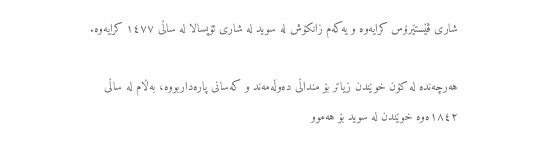شاری ڤێستێرۆس کرایەوە و یەکەم زانکۆش لە سوید لە شاری ئۆپسالا لە ساڵی ١٤٧٧ کرایەوە.

هەرچەندە لە کۆن خوێندن زیاتر بۆ منداڵی دەوڵەمەند و کەسانی پارەداربووە، بەڵام لە ساڵی ١٨٤٢ەوە خوێندن لە سوید بۆ هەموو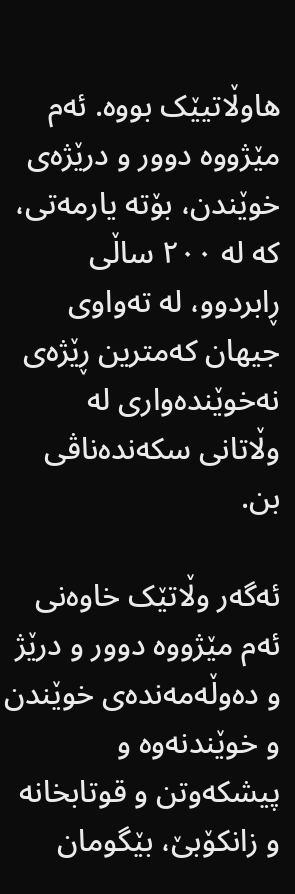هاوڵاتیێک بووە. ئەم مێژووە دوور و درێژەی خوێندن، بۆتە یارمەتی، کە لە ٢٠٠ ساڵی ڕابردوو، لە تەواوی جیهان کەمترین ڕێژەی نەخوێندەواری لە وڵاتانی سکەندەناڤی بن.

ئەگەر وڵاتێک خاوەنی ئەم مێژووە دوور و درێژ و دەوڵەمەندەی خوێندن و خوێندنەوە و پیشکەوتن و قوتابخانە و زانکۆبێ، بێگومان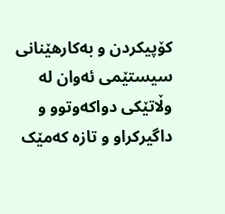کۆپیکردن و بەکارهێنانی سیستێمی ئەوان لە وڵاتێکی دواکەوتوو و داگیرکراو و تازە کەمێک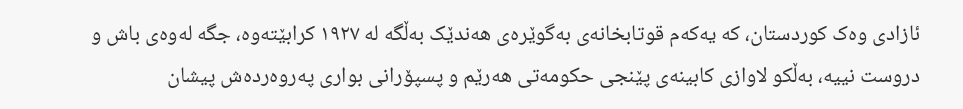ئازادی وەک کوردستان، کە یەکەم قوتابخانەی بەگوێرەی هەندێک بەڵگە لە ١٩٢٧ کرابێتەوە، جگە لەوەی باش و دروست نییە، بەڵکو لاوازی کابینەی پێنجی حکومەتی هەرێم و پسپۆرانی بواری پەروەردەش پیشان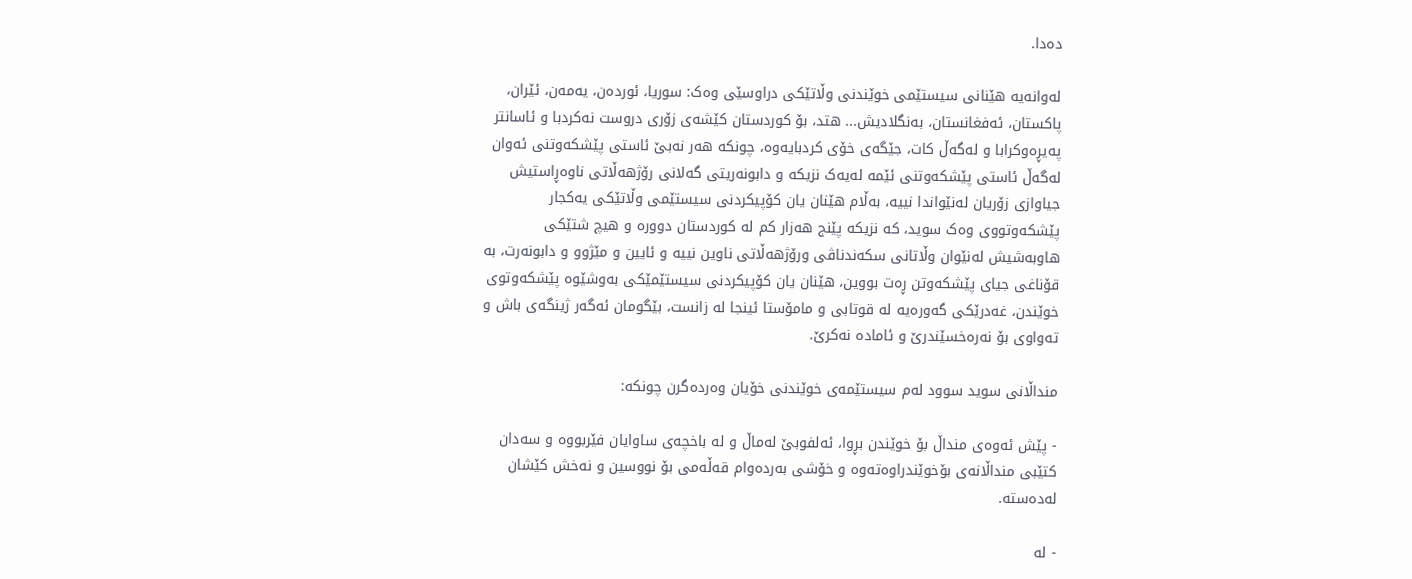دەدا.

لەوانەیە هێنانی سیستێمی خوێندنی وڵاتێکی دراوسێی وەک: سوریا، ئوردەن، یەمەن، ئێران، پاکستان، ئەفغانستان، بەنگلادیش... هتد، بۆ کوردستان کێشەی زۆری دروست نەکردبا و ئاسانتر پەیڕەوکرابا و لەگەڵ کات، جێگەی خۆی کردبایەوە، چونکە هەر نەبێ ئاستی پێشکەوتنی ئەوان لەگەڵ ئاستی پێشکەوتنی ئێمە لەیەک نزیکە و دابونەریتی گەلانی رۆژهەڵاتی ناوەڕاستیش جیاوازی زۆریان لەنێواندا نییە، بەڵام هێنان یان کۆپیکردنی سیستێمی وڵاتێکی یەکجار پێشکەوتووی وەک سوید، کە نزیکە پێنج هەزار کم لە کوردستان دوورە و هیچ شتێکی هاوبەشیش لەنێوان وڵاتانی سکەندناڤی ورۆژهەڵاتی ناوین نییە و ئایین و مێژوو و دابونەرت، بە قۆناغی جیای پێشکەوتن ڕەت بووین، هێنان یان کۆپیکردنی سیستێمێکی بەوشێوە پێشکەوتوی خوێندن، غەدرێکی گەورەیە لە قوتابی و مامۆستا ئینجا لە زانست، بێگومان ئەگەر ژینگەی باش و تەواوی بۆ نەرەخسێندرێ و ئامادە نەکرێ.

منداڵانی سوید سوود لەم سیستێمەی خوێندنی خۆیان وەردەگرن چونکە:

- پێش ئەوەی منداڵ بۆ خوێندن بڕوا، ئەلفوبێ لەماڵ و لە باخچەی ساوایان فێربووە و سەدان کتێبی منداڵانەی بۆخوێندراوەتەوە و خۆشی بەردەوام قەڵەمی بۆ نووسین و نەخش کێشان لەدەستە.

- لە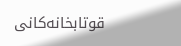قوتابخانەکانی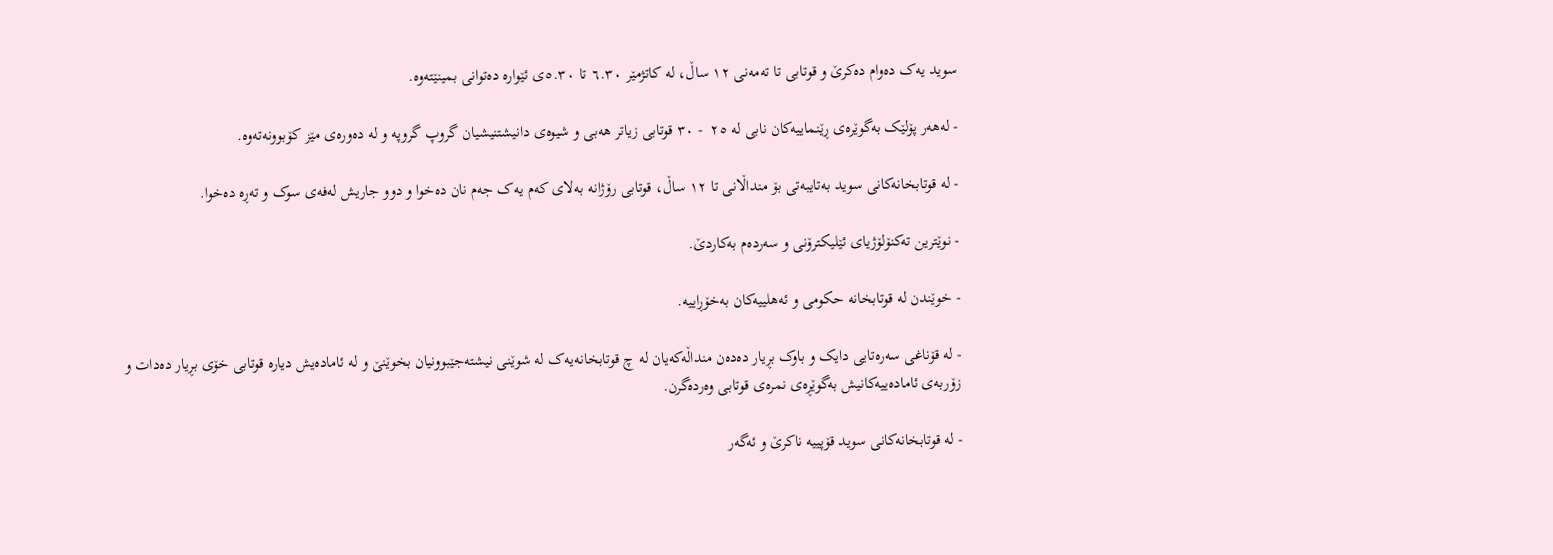سوید یەک دەوام دەکرێ و قوتابی تا تەمەنی ١٢ ساڵ، لە کاتژمێر ٦.٣٠ تا ٥.٣٠ی ئێوارە دەتوانی بمینێتەوە.

- لەهەر پۆلێک بەگوێرەی ڕێنماییەکان نابی لە ٢٥  - ٣٠ قوتابی زیاتر هەبی و شیوەی دانیشتنیشیان گروپ گروپە و لە دەورەی مێز کۆبوونەتەوە.

- لە قوتابخانەکانی سوید بەتایبەتی بۆ منداڵانی تا ١٢ ساڵ، قوتابی رۆژانە بەلای کەم یەک جەم نان دەخوا و دوو جاریش لەفەی سوک و تەڕە دەخوا.

- نوێترین تەکنۆلۆژیای ئێلیکترۆنی و سەردەم بەکاردێ.

- خوێندن لە قوتابخانە حکومی و ئەهلییەکان بەخۆڕاییە.

- لە قۆناغی سەرەتایی دایک و باوک بڕیار دەدەن منداڵەکەیان لە چ قوتابخانەیەک لە شوێنی نیشتەجێبوونیان بخوێنێ و لە ئامادەیش دیارە قوتابی خۆی بڕیار دەدات و زۆربەی ئامادەییەکانیش بەگوێڕەی نمرەی قوتابی وەردەگرن.

- لە قوتابخانەکانی سوید قۆپییە ناکرێ و ئەگەر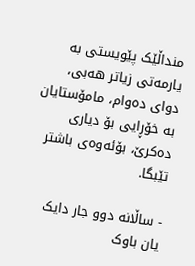منداڵێک پێویستی بە یارمەتی زیاتر هەبی، دوای دەوام، مامۆستایان بە خۆڕایی بۆ دیاری دەکرێ، بۆئەوەی باشتر تێبگا.

- ساڵانە دوو جار دایک یان باوک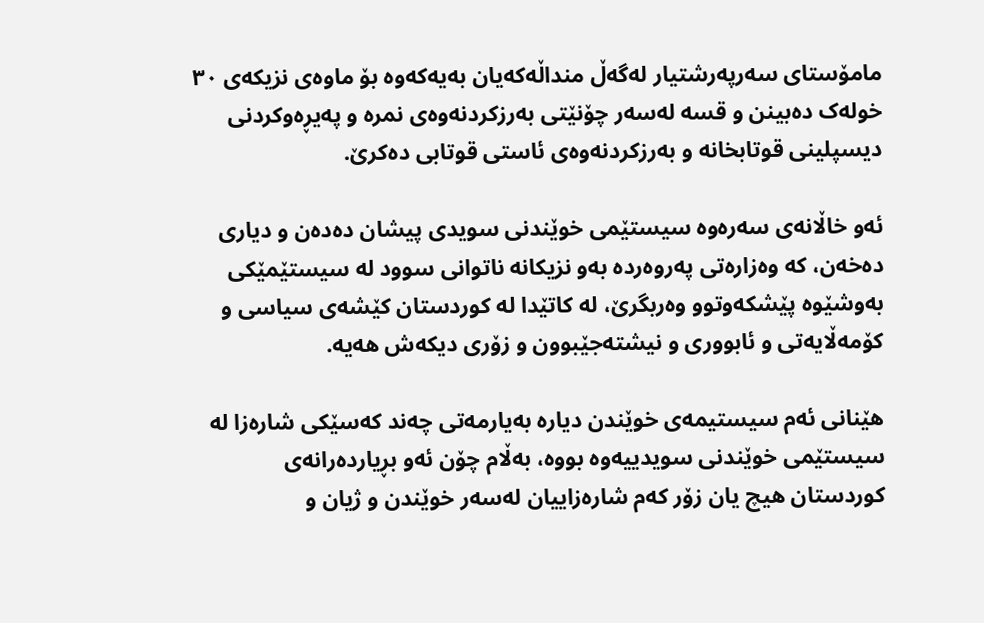مامۆستای سەرپەرشتیار لەگەڵ منداڵەکەیان بەیەکەوە بۆ ماوەی نزیکەی ٣٠ خولەک دەبینن و قسە لەسەر چۆنێتی بەرزکردنەوەی نمرە و پەیڕەوکردنی دیسپلینی قوتابخانە و بەرزکردنەوەی ئاستی قوتابی دەکرێ.

ئەو خاڵانەی سەرەوە سیستێمی خوێندنی سویدی پیشان دەدەن و دیاری دەخەن، کە وەزارەتی پەروەردە بەو نزیکانە ناتوانی سوود لە سیستێمێکی بەوشێوە پێشکەوتوو وەربگرێ، لە کاتێدا لە کوردستان کێشەی سیاسی و کۆمەڵایەتی و ئابووری و نیشتەجێبوون و زۆری دیکەش هەیە.

هێنانی ئەم سیستیمەی خوێندن دیارە بەیارمەتی چەند کەسێکی شارەزا لە سیستێمی خوێندنی سویدییەوە بووە، بەڵام چۆن ئەو بڕیاردەرانەی کوردستان هیچ یان زۆر کەم شارەزاییان لەسەر خوێندن و ژیان و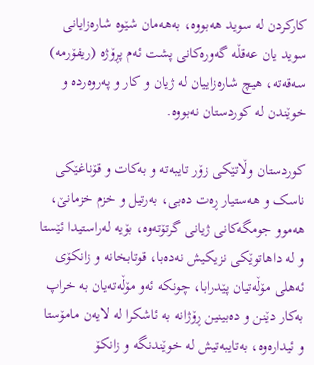کارکردن لە سوید هەبووە، بەهەمان شێوە شارەزایانی سوید یان عەقڵە گەورەکانی پشت ئەم پڕۆژە (ریفۆرمە) سەقەتە، هیچ شارەزاییان لە ژیان و کار و پەروەردە و خوێندن لە کوردستان نەبووە.

کوردستان وڵاتێکی زۆر تایبەتە و بەکات و قۆناغێکی ناسک و هەستیار ڕەت دەبی، بەرتیل و خزم خزمانێ، هەموو جومگەکانی ژیانی گرتۆتەوە، بۆیە لەراستیدا ئێستا و لە داهاتوێکی نزیکیش نەدەبا، قوتابخانە و زانکۆی ئەهلی مۆڵەتیان پێدرابا، چونکە ئەو مۆڵەتەیان بە خراپ بەکار دێنن و دەبینین ڕۆژانە بە ئاشکرا لە لایەن مامۆستا و ئیدارەوە، بەتایبەتیش لە خوێندنگە و زانکۆ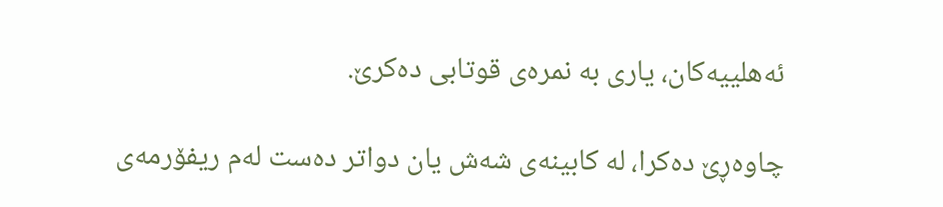ئەهلییەکان، یاری بە نمرەی قوتابی دەکرێ.

چاوەڕێ دەکرا، لە کابینەی شەش یان دواتر دەست لەم ریفۆرمەی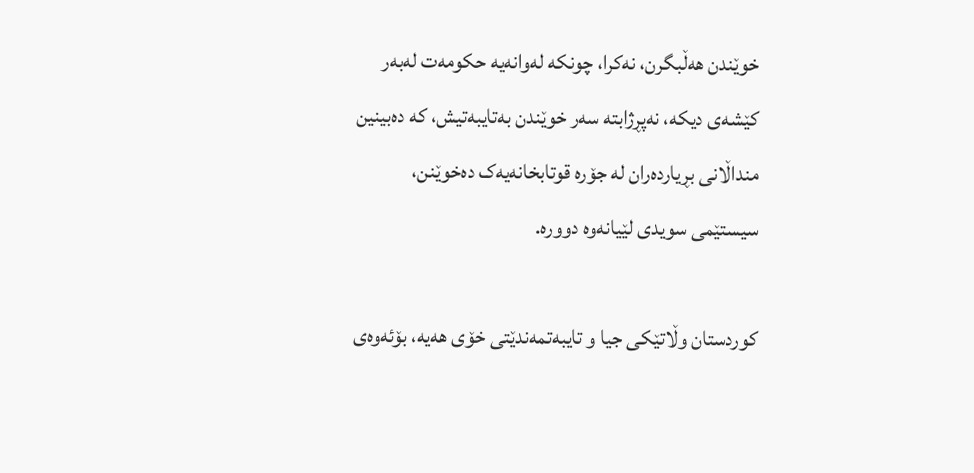خوێندن هەڵبگرن، نەکرا، چونکە لەوانەیە حکومەت لەبەر کێشەی دیکە، نەپڕژابتە سەر خوێندن بەتایبەتیش، کە دەبینین منداڵانی بڕیاردەران لە جۆرە قوتابخانەیەک دەخوێنن، سیستێمی سویدی لێیانەوە دوورە.

کوردستان وڵاتێکی جیا و تایبەتمەندێتی خۆی هەیە، بۆئەوەی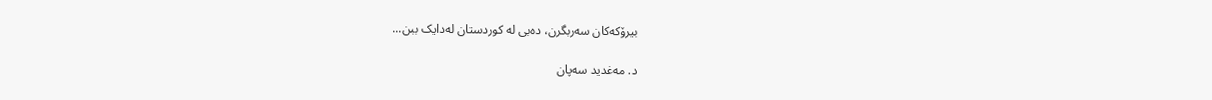بیرۆکەکان سەربگرن، دەبی لە کوردستان لەدایک ببن...

د. مەغدید سەپان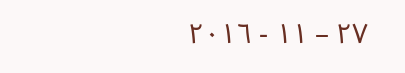٢٧ – ١١ - ٢٠١٦